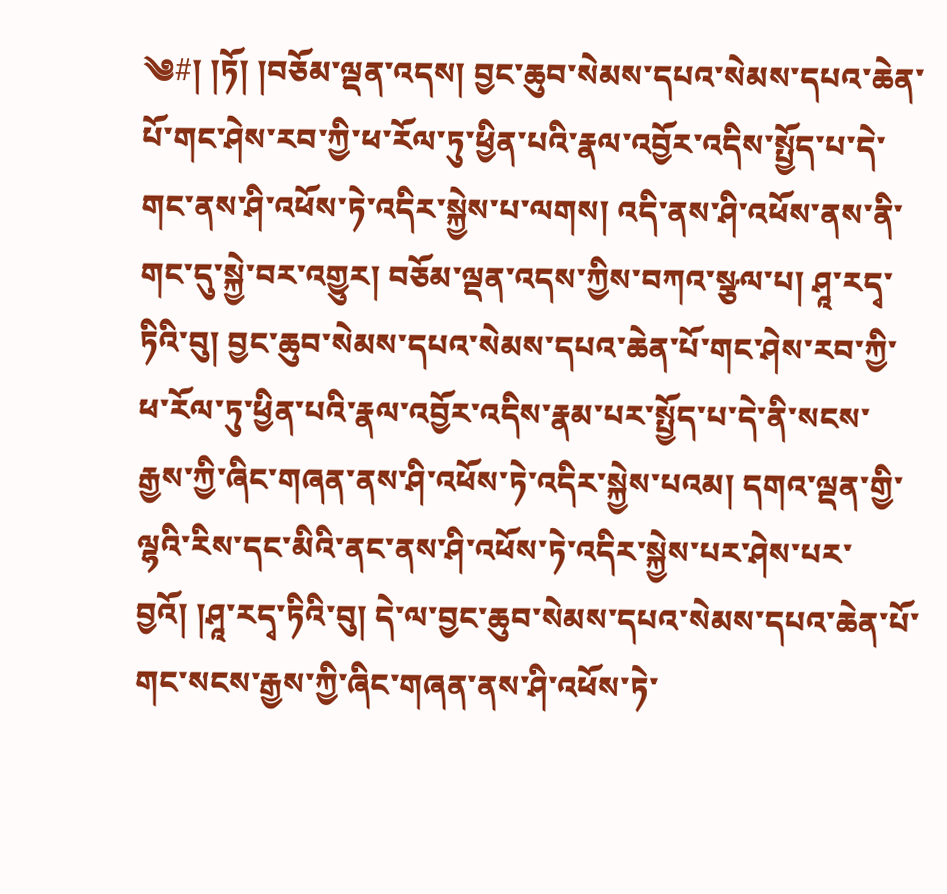༄#། །ཏོ། །བཅོམ་ལྡན་འདས། བྱང་ཆུབ་སེམས་དཔའ་སེམས་དཔའ་ཆེན་པོ་གང་ཤེས་རབ་ཀྱི་ཕ་རོལ་ཏུ་ཕྱིན་པའི་རྣལ་འབྱོར་འདིས་སྤྱོད་པ་དེ་གང་ནས་ཤི་འཕོས་ཏེ་འདིར་སྐྱེས་པ་ལགས། འདི་ནས་ཤི་འཕོས་ནས་ནི་གང་དུ་སྐྱེ་བར་འགྱུར། བཅོམ་ལྡན་འདས་ཀྱིས་བཀའ་སྩལ་པ། ཤཱ་རདྭ་ཏིའི་བུ། བྱང་ཆུབ་སེམས་དཔའ་སེམས་དཔའ་ཆེན་པོ་གང་ཤེས་རབ་ཀྱི་ཕ་རོལ་ཏུ་ཕྱིན་པའི་རྣལ་འབྱོར་འདིས་རྣམ་པར་སྤྱོད་པ་དེ་ནི་སངས་རྒྱས་ཀྱི་ཞིང་གཞན་ནས་ཤི་འཕོས་ཏེ་འདིར་སྐྱེས་པའམ། དགའ་ལྡན་གྱི་ལྷའི་རིས་དང་མིའི་ནང་ནས་ཤི་འཕོས་ཏེ་འདིར་སྐྱེས་པར་ཤེས་པར་བྱའོ། །ཤཱ་རདྭ་ཏིའི་བུ། དེ་ལ་བྱང་ཆུབ་སེམས་དཔའ་སེམས་དཔའ་ཆེན་པོ་གང་སངས་རྒྱས་ཀྱི་ཞིང་གཞན་ནས་ཤི་འཕོས་ཏེ་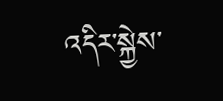འདིར་སྐྱེས་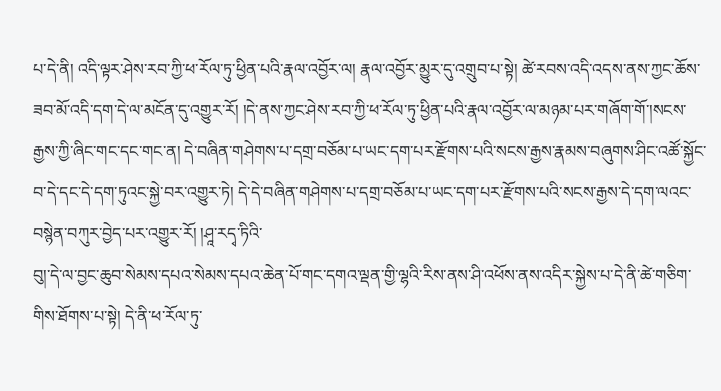པ་དེ་ནི། འདི་ལྟར་ཤེས་རབ་ཀྱི་ཕ་རོལ་ཏུ་ཕྱིན་པའི་རྣལ་འབྱོར་ལ། རྣལ་འབྱོར་མྱུར་དུ་འགྲུབ་པ་སྟེ། ཚེ་རབས་འདི་འདས་ནས་ཀྱང་ཆོས་ཟབ་མོ་འདི་དག་དེ་ལ་མངོན་དུ་འགྱུར་རོ། །དེ་ནས་ཀྱང་ཤེས་རབ་ཀྱི་ཕ་རོལ་ཏུ་ཕྱིན་པའི་རྣལ་འབྱོར་ལ་མཉམ་པར་གཞོག་གོ་།སངས་རྒྱས་ཀྱི་ཞིང་གང་དང་གང་ན། དེ་བཞིན་གཤེགས་པ་དགྲ་བཅོམ་པ་ཡང་དག་པར་རྫོགས་པའི་སངས་རྒྱས་རྣམས་བཞུགས་ཤིང་འཚོ་སྐྱོང་བ་དེ་དང་དེ་དག་ཏུའང་སྐྱེ་བར་འགྱུར་ཏེ། དེ་དེ་བཞིན་གཤེགས་པ་དགྲ་བཅོམ་པ་ཡང་དག་པར་རྫོགས་པའི་སངས་རྒྱས་དེ་དག་ལའང་བསྙེན་བཀུར་བྱེད་པར་འགྱུར་རོ། །ཤཱ་རདྭ་ཏིའི་
བུ།་དེ་ལ་བྱང་ཆུབ་སེམས་དཔའ་སེམས་དཔའ་ཆེན་པོ་གང་དགའ་ལྡན་གྱི་ལྷའི་རིས་ནས་ཤི་འཕོས་ནས་འདིར་སྐྱེས་པ་དེ་ནི་ཚེ་གཅིག་གིས་ཐོགས་པ་སྟེ། དེ་ནི་ཕ་རོལ་ཏུ་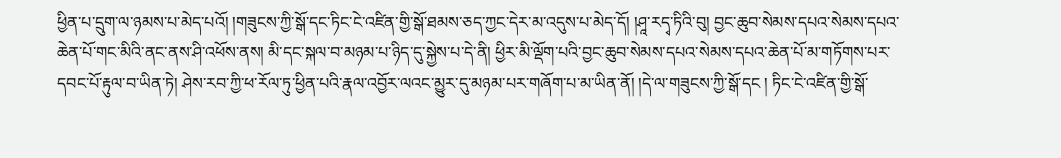ཕྱིན་པ་དྲུག་ལ་ཉམས་པ་མེད་པའོ། །གཟུངས་ཀྱི་སྒོ་དང་ཏིང་ངེ་འཛིན་གྱི་སྒོ་ཐམས་ཅད་ཀྱང་དེར་མ་འདུས་པ་མེད་དོ། །ཤཱ་རདྭ་ཏིའི་བུ། བྱང་ཆུབ་སེམས་དཔའ་སེམས་དཔའ་ཆེན་པོ་གང་མིའི་ནང་ནས་ཤི་འཕོས་ནས། མི་དང་སྐལ་བ་མཉམ་པ་ཉིད་དུ་སྐྱེས་པ་དེ་ནི། ཕྱིར་མི་ལྡོག་པའི་བྱང་ཆུབ་སེམས་དཔའ་སེམས་དཔའ་ཆེན་པོ་མ་གཏོགས་པར་དབང་པོ་རྟུལ་བ་ཡིན་ཏེ། ཤེས་རབ་ཀྱི་ཕ་རོལ་ཏུ་ཕྱིན་པའི་རྣལ་འབྱོར་ལའང་མྱུར་དུ་མཉམ་པར་གཞོག་པ་མ་ཡིན་ནོ། །དེ་ལ་གཟུངས་ཀྱི་སྒོ་དང ། ཏིང་ངེ་འཛིན་གྱི་སྒོ་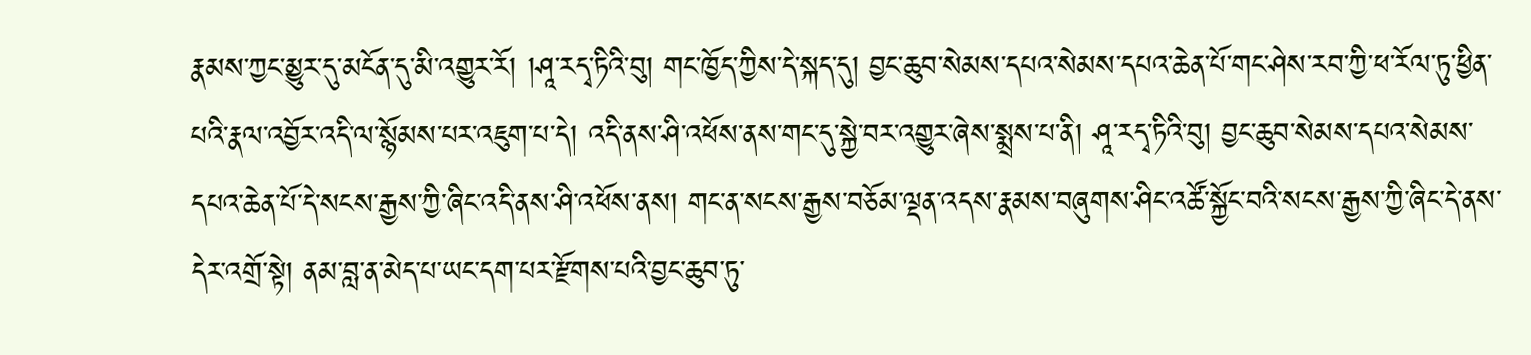རྣམས་ཀྱང་མྱུར་དུ་མངོན་དུ་མི་འགྱུར་རོ། །ཤཱ་རདྭ་ཏིའི་བུ། གང་ཁྱོད་ཀྱིས་དེ་སྐད་དུ། བྱང་ཆུབ་སེམས་དཔའ་སེམས་དཔའ་ཆེན་པོ་གང་ཤེས་རབ་ཀྱི་ཕ་རོལ་ཏུ་ཕྱིན་པའི་རྣལ་འབྱོར་འདི་ལ་སྙོམས་པར་འཇུག་པ་དེ། འདི་ནས་ཤི་འཕོས་ནས་གང་དུ་སྐྱེ་བར་འགྱུར་ཞེས་སྨྲས་པ་ནི། ཤཱ་རདྭ་ཏིའི་བུ། བྱང་ཆུབ་སེམས་དཔའ་སེམས་དཔའ་ཆེན་པོ་དེ་སངས་རྒྱས་ཀྱི་ཞིང་འདི་ནས་ཤི་འཕོས་ནས། གང་ན་སངས་རྒྱས་བཅོམ་ལྡན་འདས་རྣམས་བཞུགས་ཤིང་འཚོ་སྐྱོང་བའི་སངས་རྒྱས་ཀྱི་ཞིང་དེ་ནས་དེར་འགྲོ་སྟེ། ནམ་བླ་ན་མེད་པ་ཡང་དག་པར་རྫོགས་པའི་བྱང་ཆུབ་ཏུ་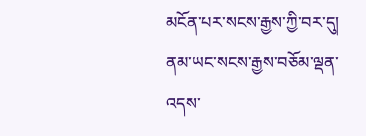མངོན་པར་སངས་རྒྱས་ཀྱི་བར་དུ། ནམ་ཡང་སངས་རྒྱས་བཅོམ་ལྡན་འདས་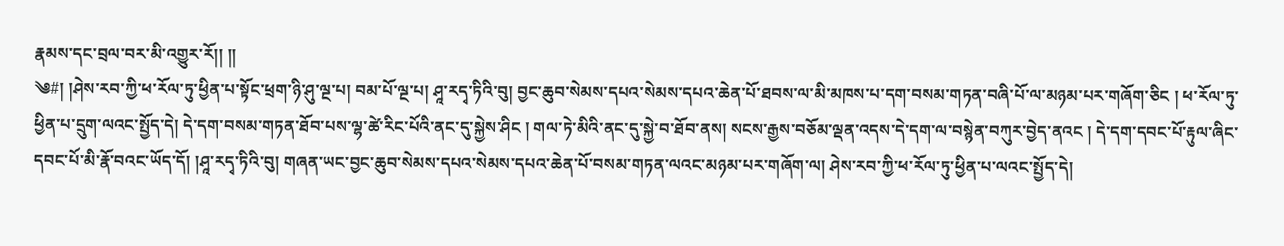རྣམས་དང་བྲལ་བར་མི་འགྱུར་རོ།། །།
༄#། །ཤེས་རབ་ཀྱི་ཕ་རོལ་ཏུ་ཕྱིན་པ་སྟོང་ཕྲག་ཉི་ཤུ་ལྔ་པ། བམ་པོ་ལྔ་པ། ཤཱ་རདྭ་ཏིའི་བུ། བྱང་ཆུབ་སེམས་དཔའ་སེམས་དཔའ་ཆེན་པོ་ཐབས་ལ་མི་མཁས་པ་དག་བསམ་གཏན་བཞི་པོ་ལ་མཉམ་པར་གཞོག་ཅིང ། ཕ་རོལ་ཏུ་ཕྱིན་པ་དྲུག་ལའང་སྤྱོད་དེ། དེ་དག་བསམ་གཏན་ཐོབ་པས་ལྷ་ཚེ་རིང་པོའི་ནང་དུ་སྐྱེས་ཤིང ། གལ་ཏེ་མིའི་ནང་དུ་སྐྱེ་བ་ཐོབ་ནས། སངས་རྒྱས་བཅོམ་ལྡན་འདས་དེ་དག་ལ་བསྙེན་བཀུར་བྱེད་ནའང ། དེ་དག་དབང་པོ་རྟུལ་ཞིང་དབང་པོ་མི་རྣོ་བའང་ཡོད་དོ། །ཤཱ་རདྭ་ཏིའི་བུ། གཞན་ཡང་བྱང་ཆུབ་སེམས་དཔའ་སེམས་དཔའ་ཆེན་པོ་བསམ་གཏན་ལའང་མཉམ་པར་གཞོག་ལ། ཤེས་རབ་ཀྱི་ཕ་རོལ་ཏུ་ཕྱིན་པ་ལའང་སྤྱོད་དེ།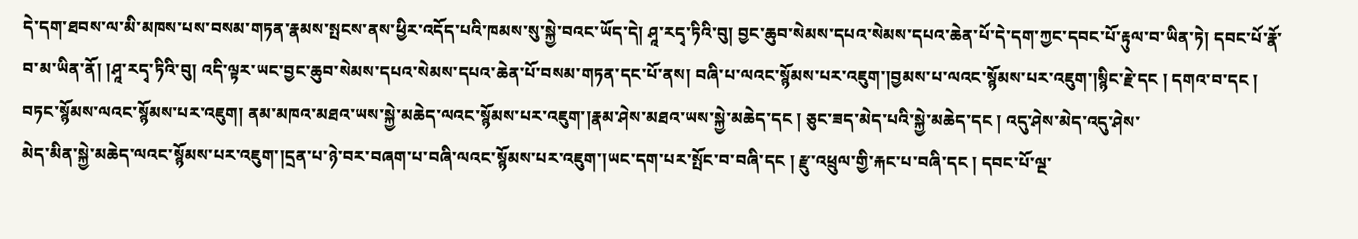དེ་དག་ཐབས་ལ་མི་མཁས་པས་བསམ་གཏན་རྣམས་སྤངས་ནས་ཕྱིར་འདོད་པའི་ཁམས་སུ་སྐྱེ་བའང་ཡོད་དེ། ཤཱ་རདྭ་ཏིའི་བུ། བྱང་ཆུབ་སེམས་དཔའ་སེམས་དཔའ་ཆེན་པོ་དེ་དག་ཀྱང་དབང་པོ་རྟུལ་བ་ཡིན་ཏེ། དབང་པོ་རྣོ་བ་མ་ཡིན་ནོ། །ཤཱ་རདྭ་ཏིའི་བུ། འདི་ལྟར་ཡང་བྱང་ཆུབ་སེམས་དཔའ་སེམས་དཔའ་ཆེན་པོ་བསམ་གཏན་དང་པོ་ནས། བཞི་པ་ལའང་སྙོམས་པར་འཇུག་།བྱམས་པ་ལའང་སྙོམས་པར་འཇུག་།སྙིང་རྗེ་དང ། དགའ་བ་དང ། བཏང་སྙོམས་ལའང་སྙོམས་པར་འཇུག། ནམ་མཁའ་མཐའ་ཡས་སྐྱེ་མཆེད་ལའང་སྙོམས་པར་འཇུག་།རྣམ་ཤེས་མཐའ་ཡས་སྐྱེ་མཆེད་དང ། ཅུང་ཟད་མེད་པའི་སྐྱེ་མཆེད་དང ། འདུ་ཤེས་མེད་འདུ་ཤེས་
མེད་མིན་སྐྱེ་མཆེད་ལའང་སྙོམས་པར་འཇུག་།དྲན་པ་ཉེ་བར་བཞག་པ་བཞི་ལའང་སྙོམས་པར་འཇུག་།ཡང་དག་པར་སྤོང་བ་བཞི་དང ། རྫུ་འཕྲུལ་གྱི་རྐང་པ་བཞི་དང ། དབང་པོ་ལྔ་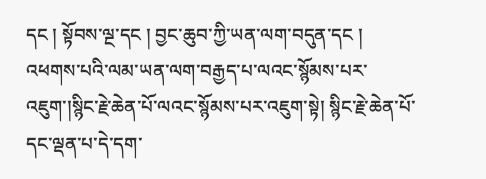དང ། སྟོབས་ལྔ་དང ། བྱང་ཆུབ་ཀྱི་ཡན་ལག་བདུན་དང ། འཕགས་པའི་ལམ་ཡན་ལག་བརྒྱད་པ་ལའང་སྙོམས་པར་འཇུག་།སྙིང་རྗེ་ཆེན་པོ་ལའང་སྙོམས་པར་འཇུག་སྟེ། སྙིང་རྗེ་ཆེན་པོ་དང་ལྡན་པ་དེ་དག་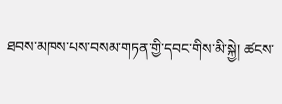ཐབས་མཁས་པས་བསམ་གཏན་གྱི་དབང་གིས་མི་སྐྱེ། ཚངས་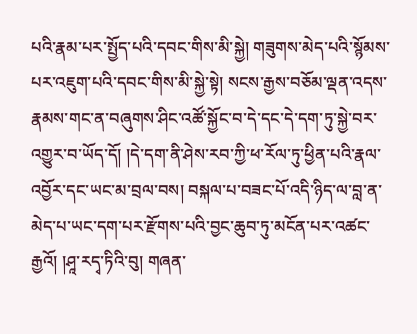པའི་རྣམ་པར་སྤྱོད་པའི་དབང་གིས་མི་སྐྱེ། གཟུགས་མེད་པའི་སྙོམས་པར་འཇུག་པའི་དབང་གིས་མི་སྐྱེ་སྟེ། སངས་རྒྱས་བཅོམ་ལྡན་འདས་རྣམས་གང་ན་བཞུགས་ཤིང་འཚོ་སྐྱོང་བ་དེ་དང་དེ་དག་ཏུ་སྐྱེ་བར་འགྱུར་བ་ཡོད་དོ། །དེ་དག་ནི་ཤེས་རབ་ཀྱི་ཕ་རོལ་ཏུ་ཕྱིན་པའི་རྣལ་འབྱོར་དང་ཡང་མ་བྲལ་བས། བསྐལ་པ་བཟང་པོ་འདི་ཉིད་ལ་བླ་ན་མེད་པ་ཡང་དག་པར་རྫོགས་པའི་བྱང་ཆུབ་ཏུ་མངོན་པར་འཚང་རྒྱའོ། །ཤཱ་རདྭ་ཏིའི་བུ། གཞན་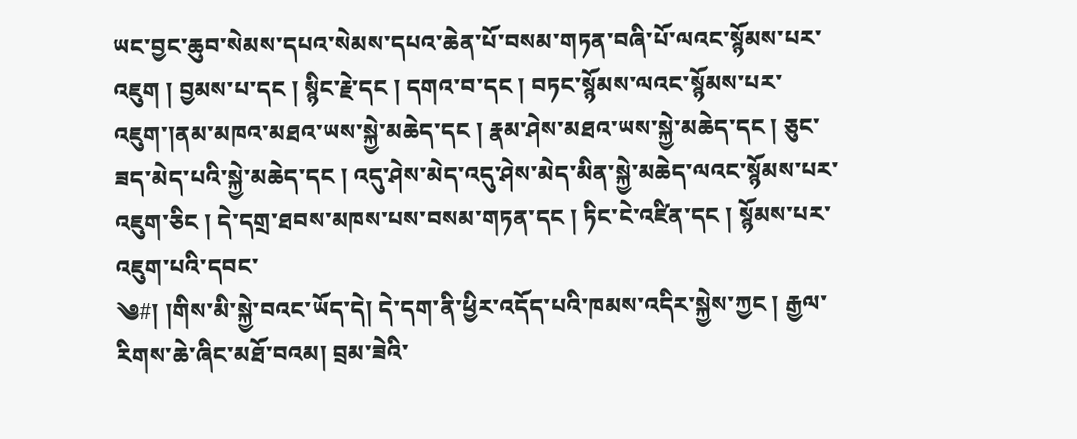ཡང་བྱང་ཆུབ་སེམས་དཔའ་སེམས་དཔའ་ཆེན་པོ་བསམ་གཏན་བཞི་པོ་ལའང་སྙོམས་པར་འཇུག ། བྱམས་པ་དང ། སྙིང་རྗེ་དང ། དགའ་བ་དང ། བཏང་སྙོམས་ལའང་སྙོམས་པར་འཇུག་།ནམ་མཁའ་མཐའ་ཡས་སྐྱེ་མཆེད་དང ། རྣམ་ཤེས་མཐའ་ཡས་སྐྱེ་མཆེད་དང ། ཅུང་ཟད་མེད་པའི་སྐྱེ་མཆེད་དང ། འདུ་ཤེས་མེད་འདུ་ཤེས་མེད་མིན་སྐྱེ་མཆེད་ལའང་སྙོམས་པར་འཇུག་ཅིང ། དེ་དགྲ་ཐབས་མཁས་པས་བསམ་གཏན་དང ། ཏིང་ངེ་འཛིན་དང ། སྙོམས་པར་འཇུག་པའི་དབང་
༄#། །གིས་མི་སྐྱེ་བའང་ཡོད་དེ། དེ་དག་ནི་ཕྱིར་འདོད་པའི་ཁམས་འདིར་སྐྱེས་ཀྱང ། རྒྱལ་རིགས་ཆེ་ཞིང་མཐོ་བའམ། བྲམ་ཟེའི་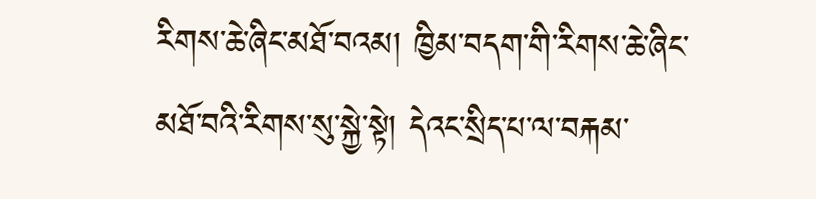རིགས་ཆེ་ཞིང་མཐོ་བའམ། ཁྱིམ་བདག་གི་རིགས་ཆེ་ཞིང་མཐོ་བའི་རིགས་སུ་སྐྱེ་སྟེ། དེའང་སྲིད་པ་ལ་བརྐམ་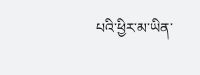པའི་ཕྱིར་མ་ཡིན་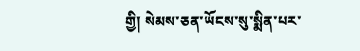གྱི། སེམས་ཅན་ཡོངས་སུ་སྨིན་པར་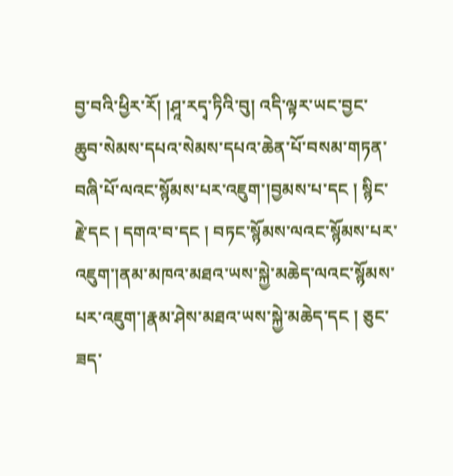བྱ་བའི་ཕྱིར་རོ། །ཤཱ་རདྭ་ཏིའི་བུ། འདི་ལྟར་ཡང་བྱང་ཆུབ་སེམས་དཔའ་སེམས་དཔའ་ཆེན་པོ་བསམ་གཏན་བཞི་པོ་ལའང་སྙོམས་པར་འཇུག་།བྱམས་པ་དང ། སྙིང་རྗེ་དང ། དགའ་བ་དང ། བཏང་སྙོམས་ལའང་སྙོམས་པར་འཇུག་།ནམ་མཁའ་མཐའ་ཡས་སྐྱེ་མཆེད་ལའང་སྙོམས་པར་འཇུག་།རྣམ་ཤེས་མཐའ་ཡས་སྐྱེ་མཆེད་དང ། ཅུང་ཟད་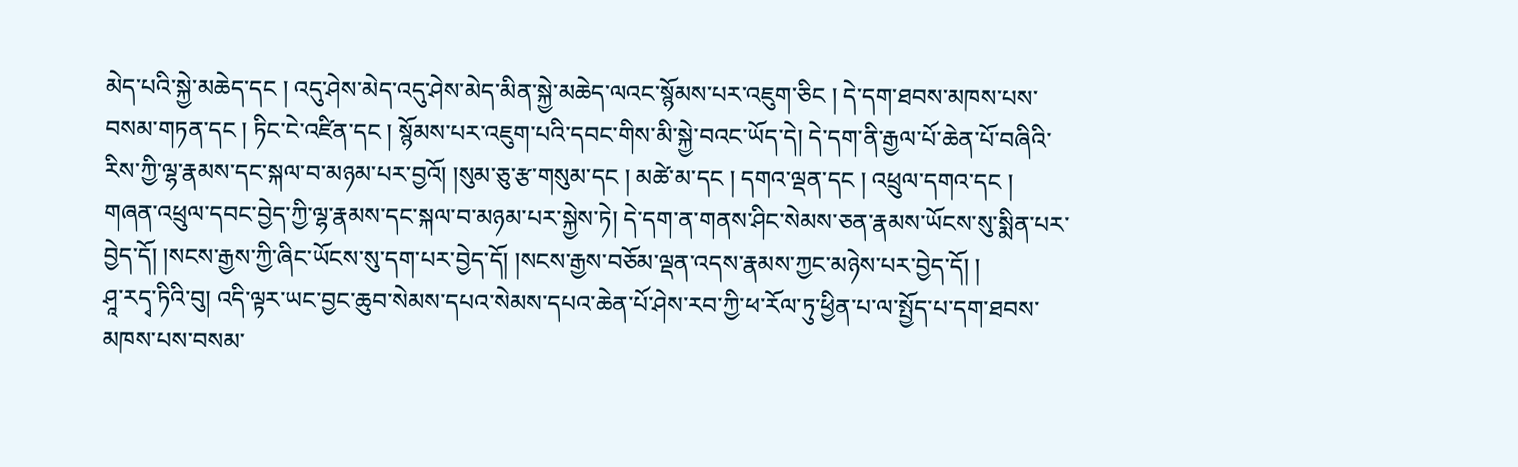མེད་པའི་སྐྱེ་མཆེད་དང ། འདུ་ཤེས་མེད་འདུ་ཤེས་མེད་མིན་སྐྱེ་མཆེད་ལའང་སྙོམས་པར་འཇུག་ཅིང ། དེ་དག་ཐབས་མཁས་པས་བསམ་གཏན་དང ། ཏིང་ངེ་འཛིན་དང ། སྙོམས་པར་འཇུག་པའི་དབང་གིས་མི་སྐྱེ་བའང་ཡོད་དེ། དེ་དག་ནི་རྒྱལ་པོ་ཆེན་པོ་བཞིའི་རིས་ཀྱི་ལྷ་རྣམས་དང་སྐལ་བ་མཉམ་པར་བྱའོ། །སུམ་ཅུ་རྩ་གསུམ་དང ། མཚེ་མ་དང ། དགའ་ལྡན་དང ། འཕྲུལ་དགའ་དང ། གཞན་འཕྲུལ་དབང་བྱེད་ཀྱི་ལྷ་རྣམས་དང་སྐལ་བ་མཉམ་པར་སྐྱེས་ཏེ། དེ་དག་ན་གནས་ཤིང་སེམས་ཅན་རྣམས་ཡོངས་སུ་སྨིན་པར་བྱེད་དོ། །སངས་རྒྱས་ཀྱི་ཞིང་ཡོངས་སུ་དག་པར་བྱེད་དོ། །སངས་རྒྱས་བཅོམ་ལྡན་འདས་རྣམས་ཀྱང་མཉེས་པར་བྱེད་དོ། །
ཤཱ་རདྭ་ཏིའི་བུ། འདི་ལྟར་ཡང་བྱང་ཆུབ་སེམས་དཔའ་སེམས་དཔའ་ཆེན་པོ་ཤེས་རབ་ཀྱི་ཕ་རོལ་ཏུ་ཕྱིན་པ་ལ་སྤྱོད་པ་དག་ཐབས་མཁས་པས་བསམ་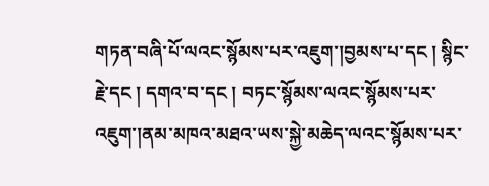གཏན་བཞི་པོ་ལའང་སྙོམས་པར་འཇུག་།བྱམས་པ་དང ། སྙིང་རྗེ་དང ། དགའ་བ་དང ། བཏང་སྙོམས་ལའང་སྙོམས་པར་འཇུག་།ནམ་མཁའ་མཐའ་ཡས་སྐྱེ་མཆེད་ལའང་སྙོམས་པར་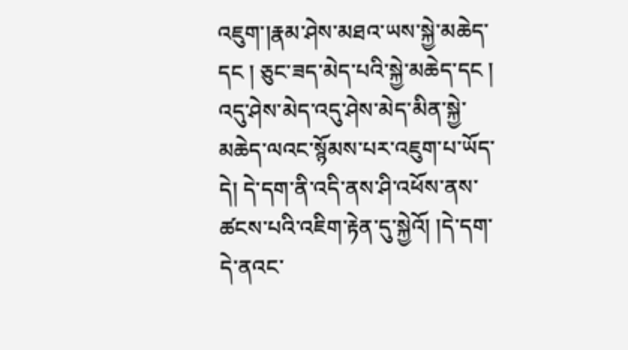འཇུག་།རྣམ་ཤེས་མཐའ་ཡས་སྐྱེ་མཆེད་དང ། ཅུང་ཟད་མེད་པའི་སྐྱེ་མཆེད་དང ། འདུ་ཤེས་མེད་འདུ་ཤེས་མེད་མིན་སྐྱེ་མཆེད་ལའང་སྙོམས་པར་འཇུག་པ་ཡོད་དེ། དེ་དག་ནི་འདི་ནས་ཤི་འཕོས་ནས་ཚངས་པའི་འཇིག་རྟེན་དུ་སྐྱེའོ། །དེ་དག་དེ་ནའང་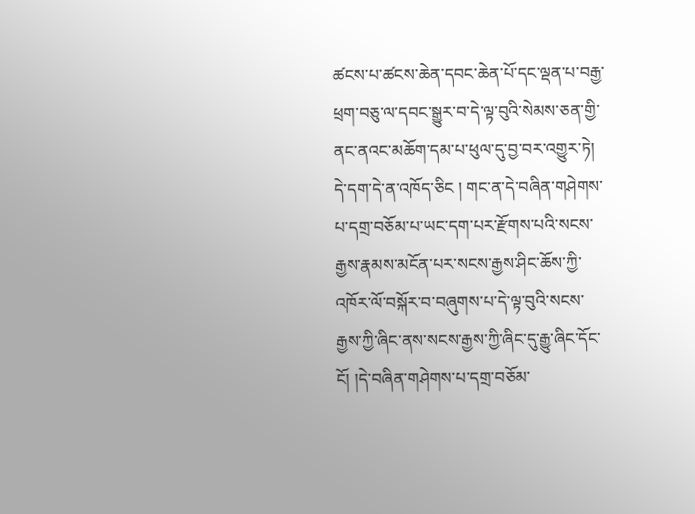ཚངས་པ་ཚངས་ཆེན་དབང་ཆེན་པོ་དང་ལྡན་པ་བརྒྱ་ཕྲག་བཅུ་ལ་དབང་སྒྱུར་བ་དེ་ལྟ་བུའི་སེམས་ཅན་གྱི་ནང་ནའང་མཆོག་དམ་པ་ཕུལ་དུ་བྱ་བར་འགྱུར་ཏེ། དེ་དག་དེ་ན་འཁོད་ཅིང ། གང་ན་དེ་བཞིན་གཤེགས་པ་དགྲ་བཅོམ་པ་ཡང་དག་པར་རྫོགས་པའི་སངས་རྒྱས་རྣམས་མངོན་པར་སངས་རྒྱས་ཤིང་ཆོས་ཀྱི་འཁོར་ལོ་བསྐོར་བ་བཞུགས་པ་དེ་ལྟ་བུའི་སངས་རྒྱས་ཀྱི་ཞིང་ནས་སངས་རྒྱས་ཀྱི་ཞིང་དུ་རྒྱུ་ཞིང་དོང་ངོ། །དེ་བཞིན་གཤེགས་པ་དགྲ་བཅོམ་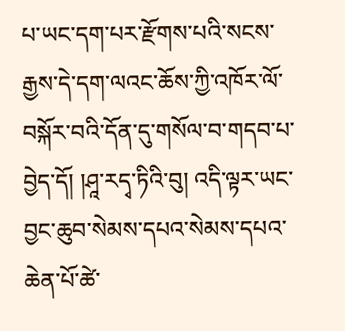པ་ཡང་དག་པར་རྫོགས་པའི་སངས་རྒྱས་དེ་དག་ལའང་ཆོས་ཀྱི་འཁོར་ལོ་བསྐོར་བའི་དོན་དུ་གསོལ་བ་གདབ་པ་བྱེད་དོ། །ཤཱ་རདྭ་ཏིའི་བུ། འདི་ལྟར་ཡང་བྱང་ཆུབ་སེམས་དཔའ་སེམས་དཔའ་ཆེན་པོ་ཚེ་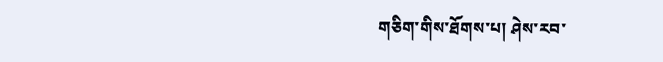གཅིག་གིས་ཐོགས་པ། ཤེས་རབ་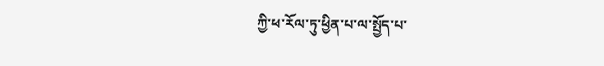ཀྱི་ཕ་རོལ་ཏུ་ཕྱིན་པ་ལ་སྤྱོད་པ་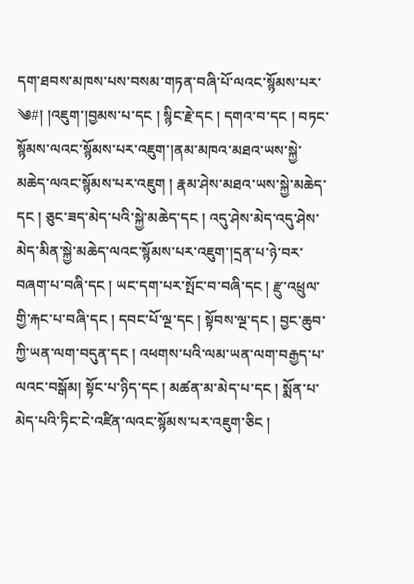དག་ཐབས་མཁས་པས་བསམ་གཏན་བཞི་པོ་ལའང་སྙོམས་པར་
༄#། །འཇུག་།བྱམས་པ་དང ། སྙིང་རྗེ་དང ། དགའ་བ་དང ། བཏང་སྙོམས་ལའང་སྙོམས་པར་འཇུག་།ནམ་མཁའ་མཐའ་ཡས་སྐྱེ་མཆེད་ལའང་སྙོམས་པར་འཇུག ། རྣམ་ཤེས་མཐའ་ཡས་སྐྱེ་མཆེད་དང ། ཅུང་ཟད་མེད་པའི་སྐྱེ་མཆེད་དང ། འདུ་ཤེས་མེད་འདུ་ཤེས་མེད་མིན་སྐྱེ་མཆེད་ལའང་སྙོམས་པར་འཇུག་།དྲན་པ་ཉེ་བར་བཞག་པ་བཞི་དང ། ཡང་དག་པར་སྤོང་བ་བཞི་དང ། རྫུ་འཕྲུལ་གྱི་རྐང་པ་བཞི་དང ། དབང་པོ་ལྔ་དང ། སྟོབས་ལྔ་དང ། བྱང་ཆུབ་ཀྱི་ཡན་ལག་བདུན་དང ། འཕགས་པའི་ལམ་ཡན་ལག་བརྒྱད་པ་ལའང་བསྒོམ། སྟོང་པ་ཉིད་དང ། མཚན་མ་མེད་པ་དང ། སྨོན་པ་མེད་པའི་ཏིང་ངེ་འཛིན་ལའང་སྙོམས་པར་འཇུག་ཅིང །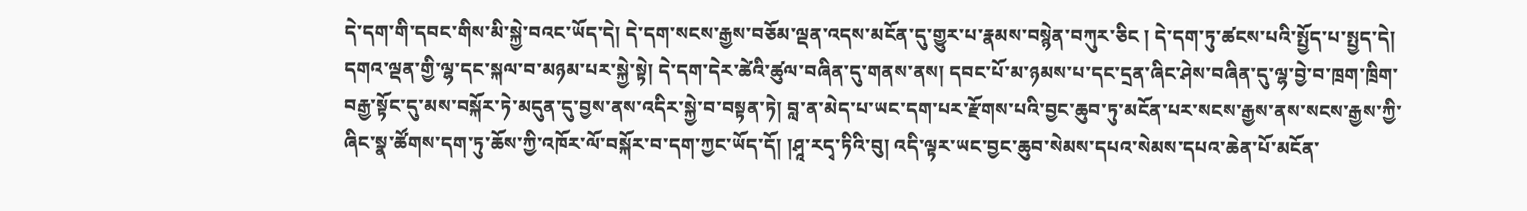དེ་དག་གི་དབང་གིས་མི་སྐྱེ་བའང་ཡོད་དེ། དེ་དག་སངས་རྒྱས་བཅོམ་ལྡན་འདས་མངོན་དུ་གྱུར་པ་རྣམས་བསྙེན་བཀུར་ཅིང ། དེ་དག་ཏུ་ཚངས་པའི་སྤྱོད་པ་སྤྱད་དེ། དགའ་ལྡན་གྱི་ལྷ་དང་སྐལ་བ་མཉམ་པར་སྐྱེ་སྟེ། དེ་དག་དེར་ཚེའི་ཚུལ་བཞིན་དུ་གནས་ནས། དབང་པོ་མ་ཉམས་པ་དང་དྲན་ཞིང་ཤེས་བཞིན་དུ་ལྷ་བྱེ་བ་ཁྲག་ཁྲིག་བརྒྱ་སྟོང་དུ་མས་བསྐོར་ཏེ་མདུན་དུ་བྱས་ནས་འདིར་སྐྱེ་བ་བསྟན་ཏེ། བླ་ན་མེད་པ་ཡང་དག་པར་རྫོགས་པའི་བྱང་ཆུབ་ཏུ་མངོན་པར་སངས་རྒྱས་ནས་སངས་རྒྱས་ཀྱི་ཞིང་སྣ་ཚོགས་དག་ཏུ་ཆོས་ཀྱི་འཁོར་ལོ་བསྐོར་བ་དག་ཀྱང་ཡོད་དོ། །ཤཱ་རདྭ་ཏིའི་བུ། འདི་ལྟར་ཡང་བྱང་ཆུབ་སེམས་དཔའ་སེམས་དཔའ་ཆེན་པོ་མངོན་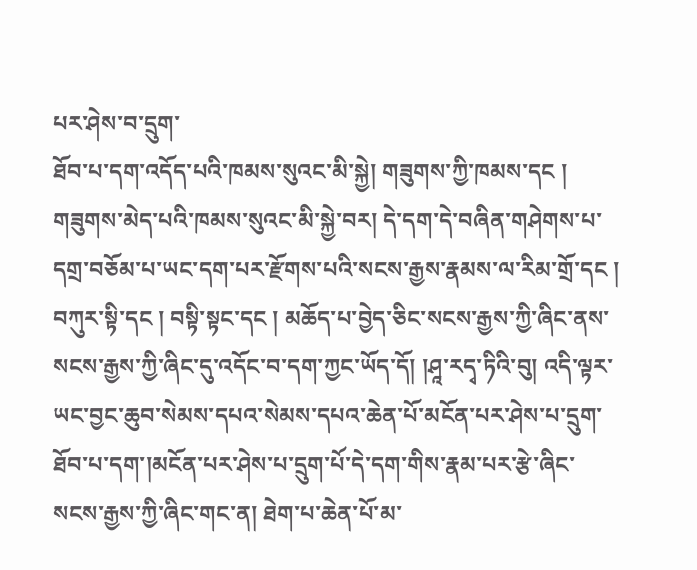པར་ཤེས་བ་དྲུག་
ཐོབ་པ་དག་འདོད་པའི་ཁམས་སུའང་མི་སྐྱེ། གཟུགས་ཀྱི་ཁམས་དང ། གཟུགས་མེད་པའི་ཁམས་སུའང་མི་སྐྱེ་བར། དེ་དག་དེ་བཞིན་གཤེགས་པ་དགྲ་བཅོམ་པ་ཡང་དག་པར་རྫོགས་པའི་སངས་རྒྱས་རྣམས་ལ་རིམ་གྲོ་དང ། བཀུར་སྟི་དང ། བསྟི་སྟང་དང ། མཆོད་པ་བྱེད་ཅིང་སངས་རྒྱས་ཀྱི་ཞིང་ནས་སངས་རྒྱས་ཀྱི་ཞིང་དུ་འདོང་བ་དག་ཀྱང་ཡོད་དོ། །ཤཱ་རདྭ་ཏིའི་བུ། འདི་ལྟར་ཡང་བྱང་ཆུབ་སེམས་དཔའ་སེམས་དཔའ་ཆེན་པོ་མངོན་པར་ཤེས་པ་དྲུག་ཐོབ་པ་དག་།མངོན་པར་ཤེས་པ་དྲུག་པོ་དེ་དག་གིས་རྣམ་པར་རྩེ་ཞིང་སངས་རྒྱས་ཀྱི་ཞིང་གང་ན། ཐེག་པ་ཆེན་པོ་མ་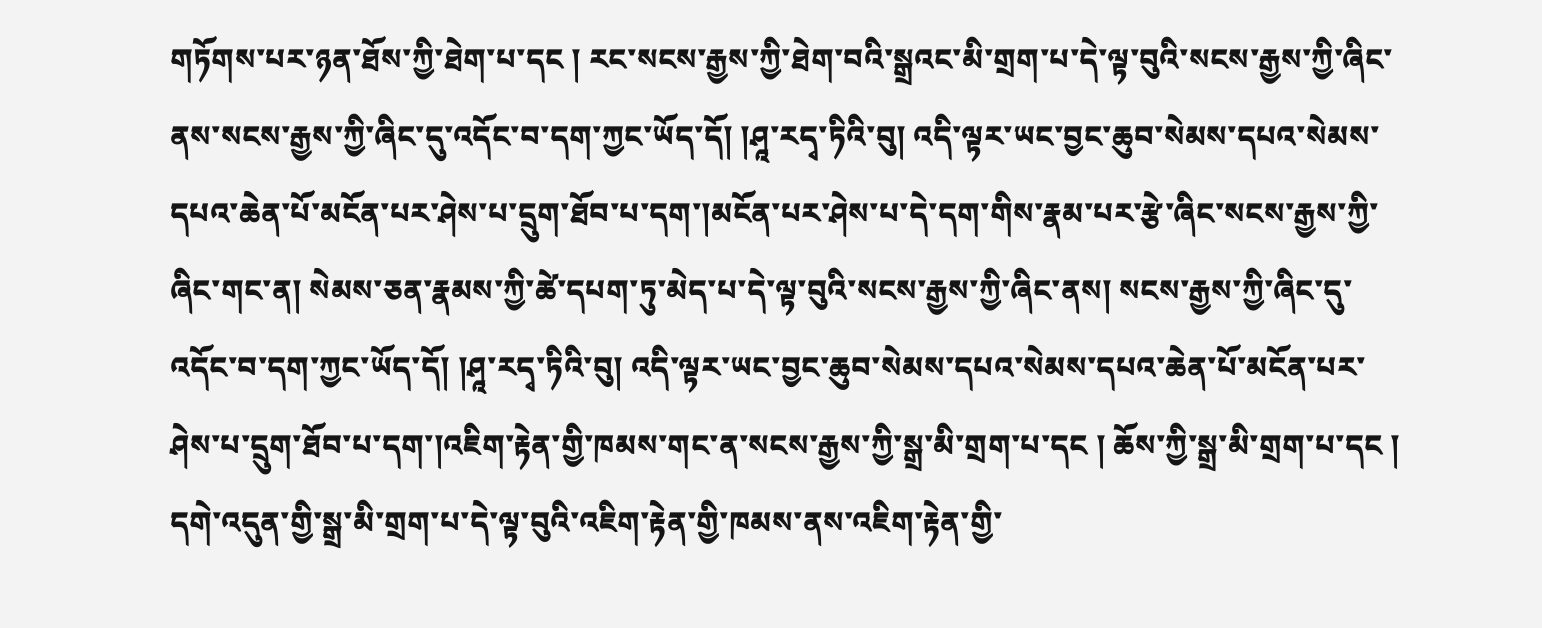གཏོགས་པར་ཉན་ཐོས་ཀྱི་ཐེག་པ་དང ། རང་སངས་རྒྱས་ཀྱི་ཐེག་བའི་སྒྲའང་མི་གྲག་པ་དེ་ལྟ་བུའི་སངས་རྒྱས་ཀྱི་ཞིང་ནས་སངས་རྒྱས་ཀྱི་ཞིང་དུ་འདོང་བ་དག་ཀྱང་ཡོད་དོ། །ཤཱ་རདྭ་ཏིའི་བུ། འདི་ལྟར་ཡང་བྱང་ཆུབ་སེམས་དཔའ་སེམས་དཔའ་ཆེན་པོ་མངོན་པར་ཤེས་པ་དྲུག་ཐོབ་པ་དག་།མངོན་པར་ཤེས་པ་དེ་དག་གིས་རྣམ་པར་རྩེ་ཞིང་སངས་རྒྱས་ཀྱི་ཞིང་གང་ན། སེམས་ཅན་རྣམས་ཀྱི་ཚེ་དཔག་ཏུ་མེད་པ་དེ་ལྟ་བུའི་སངས་རྒྱས་ཀྱི་ཞིང་ནས། སངས་རྒྱས་ཀྱི་ཞིང་དུ་འདོང་བ་དག་ཀྱང་ཡོད་དོ། །ཤཱ་རདྭ་ཏིའི་བུ། འདི་ལྟར་ཡང་བྱང་ཆུབ་སེམས་དཔའ་སེམས་དཔའ་ཆེན་པོ་མངོན་པར་ཤེས་པ་དྲུག་ཐོབ་པ་དག་།འཇིག་རྟེན་གྱི་ཁམས་གང་ན་སངས་རྒྱས་ཀྱི་སྒྲ་མི་གྲག་པ་དང ། ཆོས་ཀྱི་སྒྲ་མི་གྲག་པ་དང ། དགེ་འདུན་གྱི་སྒྲ་མི་གྲག་པ་དེ་ལྟ་བུའི་འཇིག་རྟེན་གྱི་ཁམས་ནས་འཇིག་རྟེན་གྱི་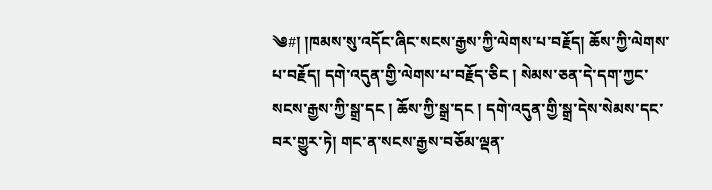༄#། །ཁམས་སུ་འདོང་ཞིང་སངས་རྒྱས་ཀྱི་ལེགས་པ་བརྗོད། ཆོས་ཀྱི་ལེགས་པ་བརྗོད། དགེ་འདུན་གྱི་ལེགས་པ་བརྗོད་ཅིང ། སེམས་ཅན་དེ་དག་ཀྱང་སངས་རྒྱས་ཀྱི་སྒྲ་དང ། ཆོས་ཀྱི་སྒྲ་དང ། དགེ་འདུན་གྱི་སྒྲ་དེས་སེམས་དང་བར་གྱུར་ཏེ། གང་ན་སངས་རྒྱས་བཅོམ་ལྡན་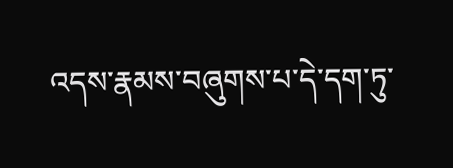འདས་རྣམས་བཞུགས་པ་དེ་དག་ཏུ་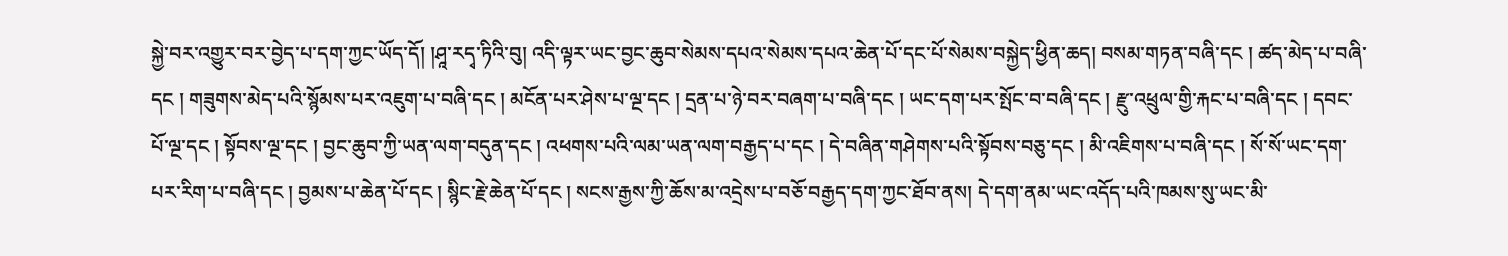སྐྱེ་བར་འགྱུར་བར་བྱེད་པ་དག་ཀྱང་ཡོད་དོ། །ཤཱ་རདྭ་ཏིའི་བུ། འདི་ལྟར་ཡང་བྱང་ཆུབ་སེམས་དཔའ་སེམས་དཔའ་ཆེན་པོ་དང་པོ་སེམས་བསྐྱེད་ཕྱིན་ཆད། བསམ་གཏན་བཞི་དང ། ཚད་མེད་པ་བཞི་དང ། གཟུགས་མེད་པའི་སྙོམས་པར་འཇུག་པ་བཞི་དང ། མངོན་པར་ཤེས་པ་ལྔ་དང ། དྲན་པ་ཉེ་བར་བཞག་པ་བཞི་དང ། ཡང་དག་པར་སྤོང་བ་བཞི་དང ། རྫུ་འཕྲུལ་གྱི་རྐང་པ་བཞི་དང ། དབང་པོ་ལྔ་དང ། སྟོབས་ལྔ་དང ། བྱང་ཆུབ་ཀྱི་ཡན་ལག་བདུན་དང ། འཕགས་པའི་ལམ་ཡན་ལག་བརྒྱད་པ་དང ། དེ་བཞིན་གཤེགས་པའི་སྟོབས་བཅུ་དང ། མི་འཇིགས་པ་བཞི་དང ། སོ་སོ་ཡང་དག་པར་རིག་པ་བཞི་དང ། བྱམས་པ་ཆེན་པོ་དང ། སྙིང་རྗེ་ཆེན་པོ་དང ། སངས་རྒྱས་ཀྱི་ཆོས་མ་འདྲེས་པ་བཅོ་བརྒྱད་དག་ཀྱང་ཐོབ་ནས། དེ་དག་ནམ་ཡང་འདོད་པའི་ཁམས་སུ་ཡང་མི་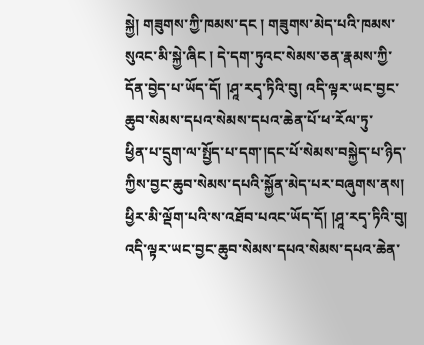སྐྱེ། གཟུགས་ཀྱི་ཁམས་དང ། གཟུགས་མེད་པའི་ཁམས་སུའང་མི་སྐྱེ་ཞིང ། དེ་དག་ཏུའང་སེམས་ཅན་རྣམས་ཀྱི་དོན་བྱེད་པ་ཡོད་དོ། །ཤཱ་རདྭ་ཏིའི་བུ། འདི་ལྟར་ཡང་བྱང་ཆུབ་སེམས་དཔའ་སེམས་དཔའ་ཆེན་པོ་ཕ་རོལ་ཏུ་
ཕྱིན་པ་དྲུག་ལ་སྤྱོད་པ་དག་།དང་པོ་སེམས་བསྐྱེད་པ་ཉིད་ཀྱིས་བྱང་ཆུབ་སེམས་དཔའི་སྐྱོན་མེད་པར་བཞུགས་ནས། ཕྱིར་མི་ལྡོག་པའི་ས་འཐོབ་པའང་ཡོད་དོ། །ཤཱ་རདྭ་ཏིའི་བུ། འདི་ལྟར་ཡང་བྱང་ཆུབ་སེམས་དཔའ་སེམས་དཔའ་ཆེན་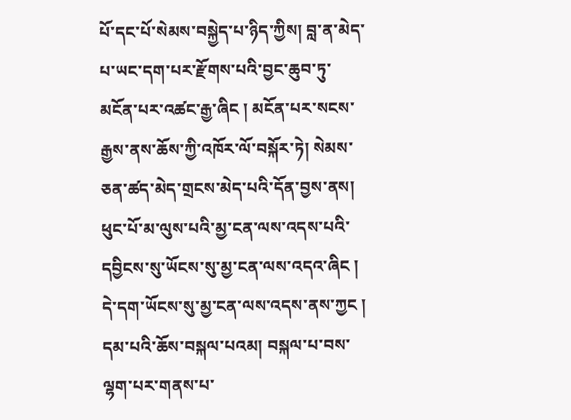པོ་དང་པོ་སེམས་བསྐྱེད་པ་ཉིད་ཀྱིས། བླ་ན་མེད་པ་ཡང་དག་པར་རྫོགས་པའི་བྱང་ཆུབ་ཏུ་མངོན་པར་འཚང་རྒྱ་ཞིང ། མངོན་པར་སངས་རྒྱས་ནས་ཆོས་ཀྱི་འཁོར་ལོ་བསྐོར་ཏེ། སེམས་ཅན་ཚད་མེད་གྲངས་མེད་པའི་དོན་བྱས་ནས། ཕུང་པོ་མ་ལུས་པའི་མྱ་ངན་ལས་འདས་པའི་དབྱིངས་སུ་ཡོངས་སུ་མྱ་ངན་ལས་འདའ་ཞིང ། དེ་དག་ཡོངས་སུ་མྱ་ངན་ལས་འདས་ནས་ཀྱང ། དམ་པའི་ཆོས་བསྐལ་པའམ། བསྐལ་པ་བས་ལྷག་པར་གནས་པ་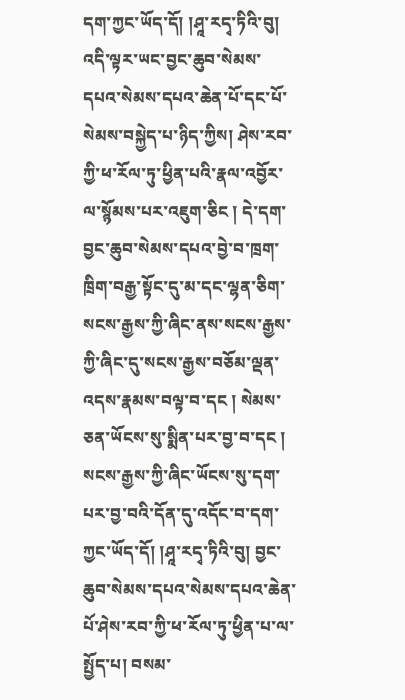དག་ཀྱང་ཡོད་དོ། །ཤཱ་རདྭ་ཏིའི་བུ། འདི་ལྟར་ཡང་བྱང་ཆུབ་སེམས་དཔའ་སེམས་དཔའ་ཆེན་པོ་དང་པོ་སེམས་བསྐྱེད་པ་ཉིད་ཀྱིས། ཤེས་རབ་ཀྱི་ཕ་རོལ་ཏུ་ཕྱིན་པའི་རྣལ་འབྱོར་ལ་སྙོམས་པར་འཇུག་ཅིང ། དེ་དག་བྱང་ཆུབ་སེམས་དཔའ་བྱེ་བ་ཁྲག་ཁྲིག་བརྒྱ་སྟོང་དུ་མ་དང་ལྷན་ཅིག་སངས་རྒྱས་ཀྱི་ཞིང་ནས་སངས་རྒྱས་ཀྱི་ཞིང་དུ་སངས་རྒྱས་བཅོམ་ལྡན་འདས་རྣམས་བལྟ་བ་དང ། སེམས་ཅན་ཡོངས་སུ་སྨིན་པར་བྱ་བ་དང ། སངས་རྒྱས་ཀྱི་ཞིང་ཡོངས་སུ་དག་པར་བྱ་བའི་དོན་དུ་འདོང་བ་དག་ཀྱང་ཡོད་དོ། །ཤཱ་རདྭ་ཏིའི་བུ། བྱང་ཆུབ་སེམས་དཔའ་སེམས་དཔའ་ཆེན་པོ་ཤེས་རབ་ཀྱི་ཕ་རོལ་ཏུ་ཕྱིན་པ་ལ་སྤྱོད་པ། བསམ་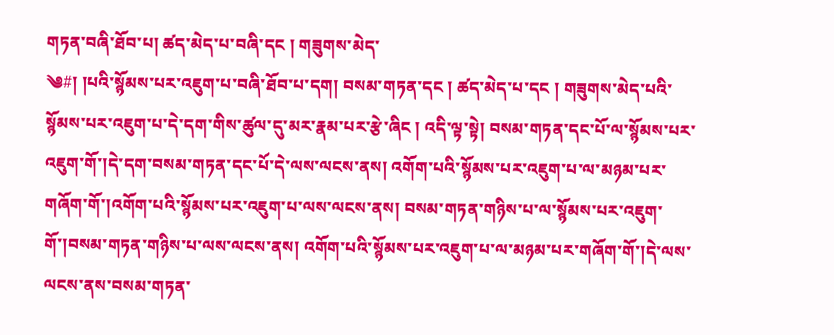གཏན་བཞི་ཐོབ་པ། ཚད་མེད་པ་བཞི་དང ། གཟུགས་མེད་
༄#། །པའི་སྙོམས་པར་འཇུག་པ་བཞི་ཐོབ་པ་དག། བསམ་གཏན་དང ། ཚད་མེད་པ་དང ། གཟུགས་མེད་པའི་སྙོམས་པར་འཇུག་པ་དེ་དག་གིས་ཚུལ་དུ་མར་རྣམ་པར་རྩེ་ཞིང ། འདི་ལྟ་སྟེ། བསམ་གཏན་དང་པོ་ལ་སྙོམས་པར་འཇུག་གོ་།དེ་དག་བསམ་གཏན་དང་པོ་དེ་ལས་ལངས་ནས། འགོག་པའི་སྙོམས་པར་འཇུག་པ་ལ་མཉམ་པར་གཞོག་གོ་།འགོག་པའི་སྙོམས་པར་འཇུག་པ་ལས་ལངས་ནས། བསམ་གཏན་གཉིས་པ་ལ་སྙོམས་པར་འཇུག་གོ་།བསམ་གཏན་གཉིས་པ་ལས་ལངས་ནས། འགོག་པའི་སྙོམས་པར་འཇུག་པ་ལ་མཉམ་པར་གཞོག་གོ་།དེ་ལས་ལངས་ནས་བསམ་གཏན་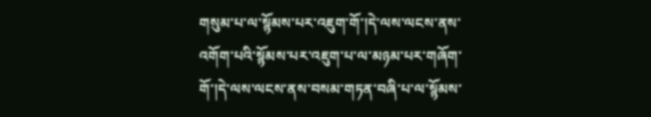གསུམ་པ་ལ་སྙོམས་པར་འཇུག་གོ་།དེ་ལས་ལངས་ནས་འགོག་པའི་སྙོམས་པར་འཇུག་པ་ལ་མཉམ་པར་གཞོག་གོ་།དེ་ལས་ལངས་ནས་བསམ་གཏན་བཞི་པ་ལ་སྙོམས་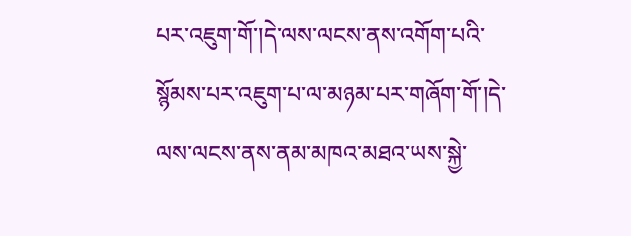པར་འཇུག་གོ་།དེ་ལས་ལངས་ནས་འགོག་པའི་སྙོམས་པར་འཇུག་པ་ལ་མཉམ་པར་གཞོག་གོ་།དེ་ལས་ལངས་ནས་ནམ་མཁའ་མཐའ་ཡས་སྐྱེ་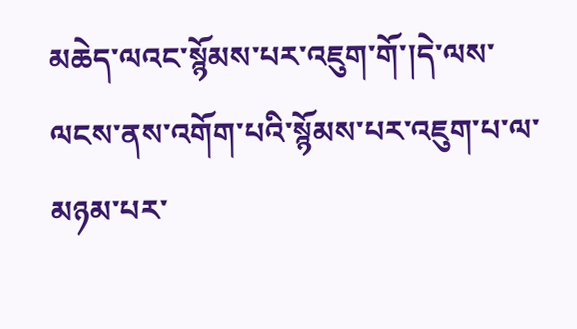མཆེད་ལའང་སྙོམས་པར་འཇུག་གོ་།དེ་ལས་ལངས་ནས་འགོག་པའི་སྙོམས་པར་འཇུག་པ་ལ་མཉམ་པར་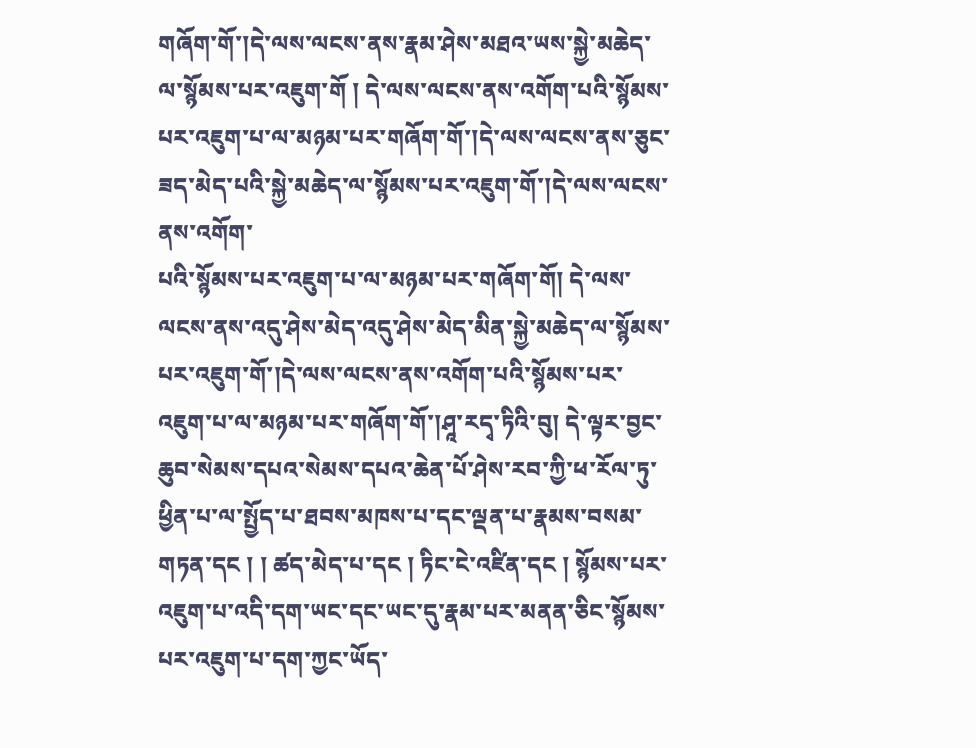གཞོག་གོ་།དེ་ལས་ལངས་ནས་རྣམ་ཤེས་མཐའ་ཡས་སྐྱེ་མཆེད་ལ་སྙོམས་པར་འཇུག་གོ ། དེ་ལས་ལངས་ནས་འགོག་པའི་སྙོམས་པར་འཇུག་པ་ལ་མཉམ་པར་གཞོག་གོ་།དེ་ལས་ལངས་ནས་ཅུང་ཟད་མེད་པའི་སྐྱེ་མཆེད་ལ་སྙོམས་པར་འཇུག་གོ་།དེ་ལས་ལངས་ནས་འགོག་
པའི་སྙོམས་པར་འཇུག་པ་ལ་མཉམ་པར་གཞོག་གོ། དེ་ལས་ལངས་ནས་འདུ་ཤེས་མེད་འདུ་ཤེས་མེད་མིན་སྐྱེ་མཆེད་ལ་སྙོམས་པར་འཇུག་གོ་།དེ་ལས་ལངས་ནས་འགོག་པའི་སྙོམས་པར་འཇུག་པ་ལ་མཉམ་པར་གཞོག་གོ་།ཤཱ་རདྭ་ཏིའི་བུ། དེ་ལྟར་བྱང་ཆུབ་སེམས་དཔའ་སེམས་དཔའ་ཆེན་པོ་ཤེས་རབ་ཀྱི་ཕ་རོལ་ཏུ་ཕྱིན་པ་ལ་སྤྱོད་པ་ཐབས་མཁས་པ་དང་ལྡན་པ་རྣམས་བསམ་གཏན་དང ། ། ཚད་མེད་པ་དང ། ཏིང་ངེ་འཛིན་དང ། སྙོམས་པར་འཇུག་པ་འདི་དག་ཡང་དང་ཡང་དུ་རྣམ་པར་མནན་ཅིང་སྙོམས་པར་འཇུག་པ་དག་ཀྱང་ཡོད་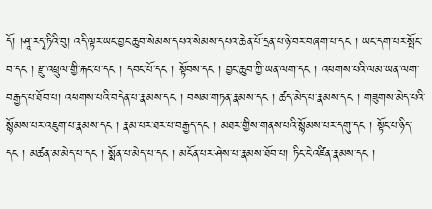དོ། །ཤཱ་རདྭ་ཏིའི་བུ། འདི་ལྟར་ཡང་བྱང་ཆུབ་སེམས་དཔའ་སེམས་དཔའ་ཆེན་པོ་དྲན་པ་ཉེ་བར་བཞག་པ་དང ། ཡང་དག་པར་སྤོང་བ་དང ། རྫུ་འཕྲུལ་གྱི་རྐང་པ་དང ། དབང་པོ་དང ། སྟོབས་དང ། བྱང་ཆུབ་ཀྱི་ཡན་ལག་དང ། འཕགས་པའི་ལམ་ཡན་ལག་བརྒྱད་པ་ཐོབ་པ། འཕགས་པའི་བདེན་པ་རྣམས་དང ། བསམ་གཏན་རྣམས་དང ། ཚད་མེད་པ་རྣམས་དང ། གཟུགས་མེད་པའི་སྙོམས་པར་འཇུག་པ་རྣམས་དང ། རྣམ་པར་ཐར་པ་བརྒྱད་དང ། མཐར་གྱིས་གནས་པའི་སྙོམས་པར་དགུ་དང ། སྟོང་པ་ཉིད་དང ། མཚན་མ་མེད་པ་དང ། སྨོན་པ་མེད་པ་དང ། མངོན་པར་ཤེས་པ་རྣམས་ཐོབ་པ། ཏིང་ངེ་འཛིན་རྣམས་དང །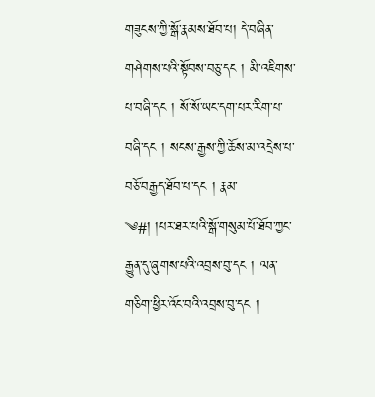གཟུངས་ཀྱི་སྒོ་རྣམས་ཐོབ་པ། དེ་བཞིན་གཤེགས་པའི་སྟོབས་བཅུ་དང ། མི་འཇིགས་པ་བཞི་དང ། སོ་སོ་ཡང་དག་པར་རིག་པ་བཞི་དང ། སངས་རྒྱས་ཀྱི་ཆོས་མ་འདྲེས་པ་བཅོ་བརྒྱད་ཐོབ་པ་དང ། རྣམ་
༄#། །པར་ཐར་པའི་སྒོ་གསུམ་པོ་ཐོབ་ཀྱང་རྒྱུན་དུ་ཞུགས་པའི་འབྲས་བུ་དང ། ལན་གཅིག་ཕྱིར་འོང་བའི་འབྲས་བུ་དང །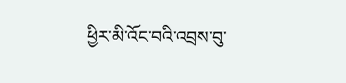ཕྱིར་མི་འོང་བའི་འབྲས་བུ་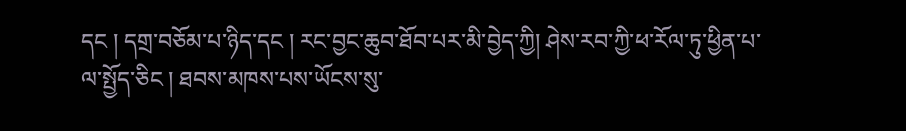དང ། དགྲ་བཅོམ་པ་ཉིད་དང ། རང་བྱང་ཆུབ་ཐོབ་པར་མི་བྱེད་ཀྱི། ཤེས་རབ་ཀྱི་ཕ་རོལ་ཏུ་ཕྱིན་པ་ལ་སྤྱོད་ཅིང ། ཐབས་མཁས་པས་ཡོངས་སུ་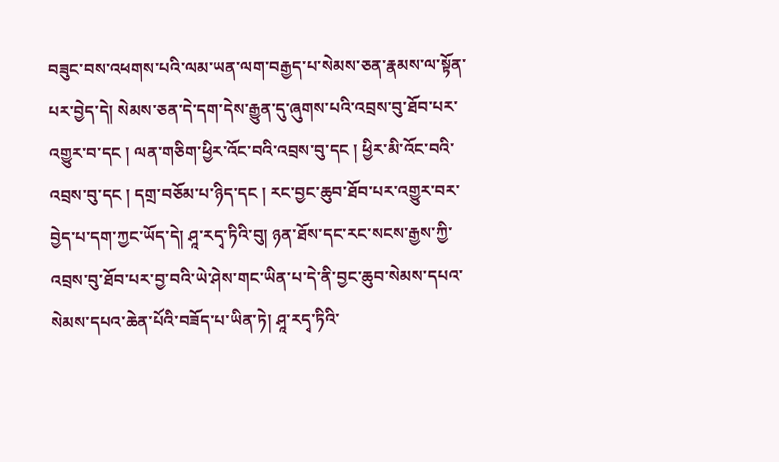བཟུང་བས་འཕགས་པའི་ལམ་ཡན་ལག་བརྒྱད་པ་སེམས་ཅན་རྣམས་ལ་སྟོན་པར་བྱེད་དེ། སེམས་ཅན་དེ་དག་དེས་རྒྱུན་དུ་ཞུགས་པའི་འབྲས་བུ་ཐོབ་པར་འགྱུར་བ་དང ། ལན་གཅིག་ཕྱིར་འོང་བའི་འབྲས་བུ་དང ། ཕྱིར་མི་འོང་བའི་འབྲས་བུ་དང ། དགྲ་བཅོམ་པ་ཉིད་དང ། རང་བྱང་ཆུབ་ཐོབ་པར་འགྱུར་བར་བྱེད་པ་དག་ཀྱང་ཡོད་དེ། ཤཱ་རདྭ་ཏིའི་བུ། ཉན་ཐོས་དང་རང་སངས་རྒྱས་ཀྱི་འབྲས་བུ་ཐོབ་པར་བྱ་བའི་ཡེ་ཤེས་གང་ཡིན་པ་དེ་ནི་བྱང་ཆུབ་སེམས་དཔའ་སེམས་དཔའ་ཆེན་པོའི་བཟོད་པ་ཡིན་ཏེ། ཤཱ་རདྭ་ཏིའི་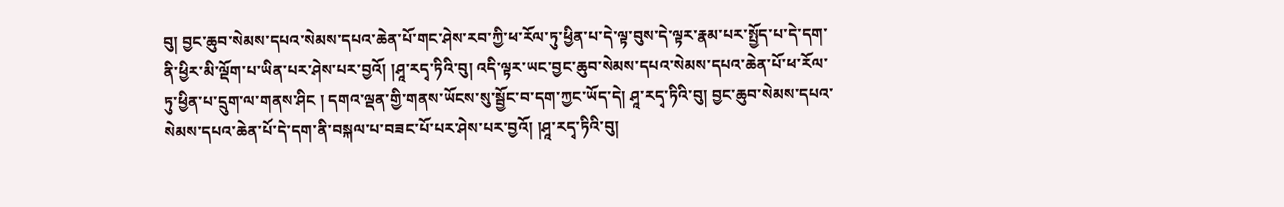བུ། བྱང་ཆུབ་སེམས་དཔའ་སེམས་དཔའ་ཆེན་པོ་གང་ཤེས་རབ་ཀྱི་ཕ་རོལ་ཏུ་ཕྱིན་པ་དེ་ལྟ་བུས་དེ་ལྟར་རྣམ་པར་སྤྱོད་པ་དེ་དག་ནི་ཕྱིར་མི་ལྡོག་པ་ཡིན་པར་ཤེས་པར་བྱའོ། །ཤཱ་རདྭ་ཏིའི་བུ། འདི་ལྟར་ཡང་བྱང་ཆུབ་སེམས་དཔའ་སེམས་དཔའ་ཆེན་པོ་ཕ་རོལ་ཏུ་ཕྱིན་པ་དྲུག་ལ་གནས་ཤིང ། དགའ་ལྡན་གྱི་གནས་ཡོངས་སུ་སྦྱོང་བ་དག་ཀྱང་ཡོད་དེ། ཤཱ་རདྭ་ཏིའི་བུ། བྱང་ཆུབ་སེམས་དཔའ་སེམས་དཔའ་ཆེན་པོ་དེ་དག་ནི་བསྐལ་པ་བཟང་པོ་པར་ཤེས་པར་བྱའོ། །ཤཱ་རདྭ་ཏིའི་བུ།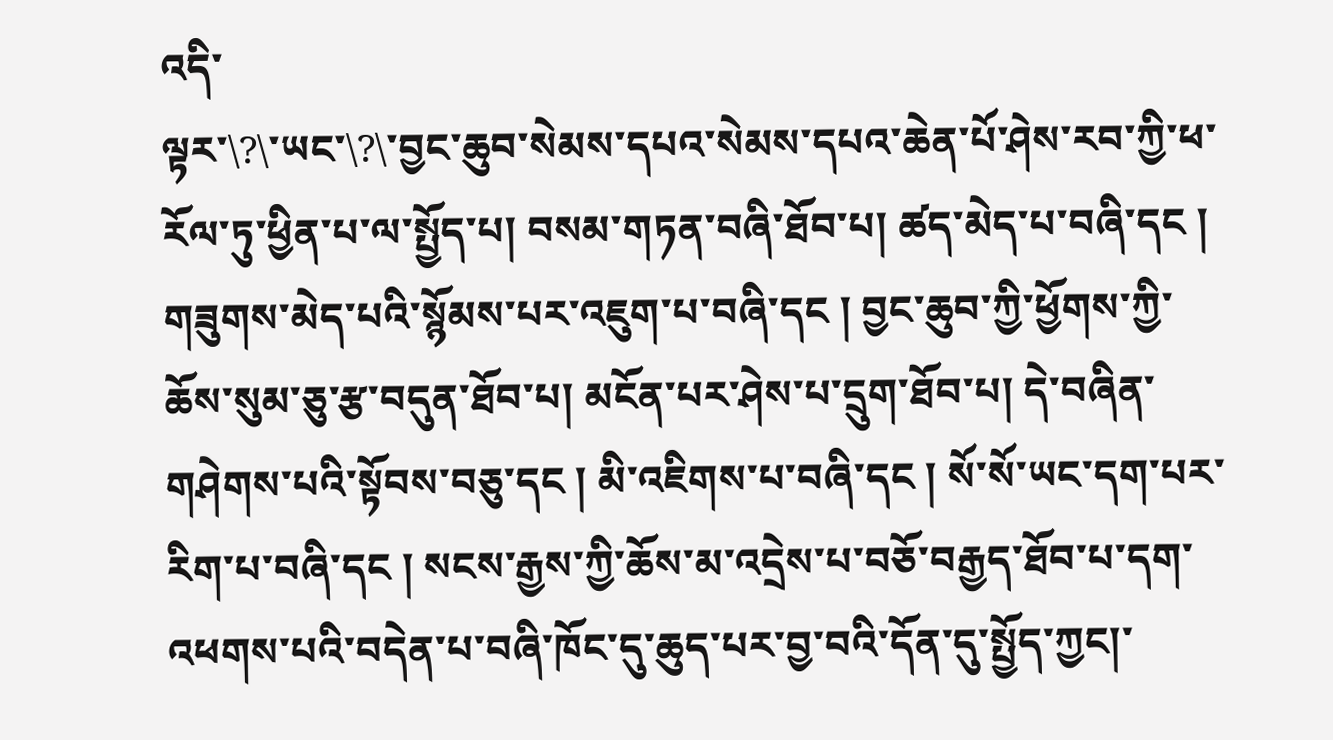འདི་
ལྟར་\?\་ཡང་\?\་བྱང་ཆུབ་སེམས་དཔའ་སེམས་དཔའ་ཆེན་པོ་ཤེས་རབ་ཀྱི་ཕ་རོལ་ཏུ་ཕྱིན་པ་ལ་སྤྱོད་པ། བསམ་གཏན་བཞི་ཐོབ་པ། ཚད་མེད་པ་བཞི་དང ། གཟུགས་མེད་པའི་སྙོམས་པར་འཇུག་པ་བཞི་དང ། བྱང་ཆུབ་ཀྱི་ཕྱོགས་ཀྱི་ཆོས་སུམ་ཅུ་རྩ་བདུན་ཐོབ་པ། མངོན་པར་ཤེས་པ་དྲུག་ཐོབ་པ། དེ་བཞིན་གཤེགས་པའི་སྟོབས་བཅུ་དང ། མི་འཇིགས་པ་བཞི་དང ། སོ་སོ་ཡང་དག་པར་རིག་པ་བཞི་དང ། སངས་རྒྱས་ཀྱི་ཆོས་མ་འདྲེས་པ་བཅོ་བརྒྱད་ཐོབ་པ་དག་འཕགས་པའི་བདེན་པ་བཞི་ཁོང་དུ་ཆུད་པར་བྱ་བའི་དོན་དུ་སྤྱོད་ཀྱང།་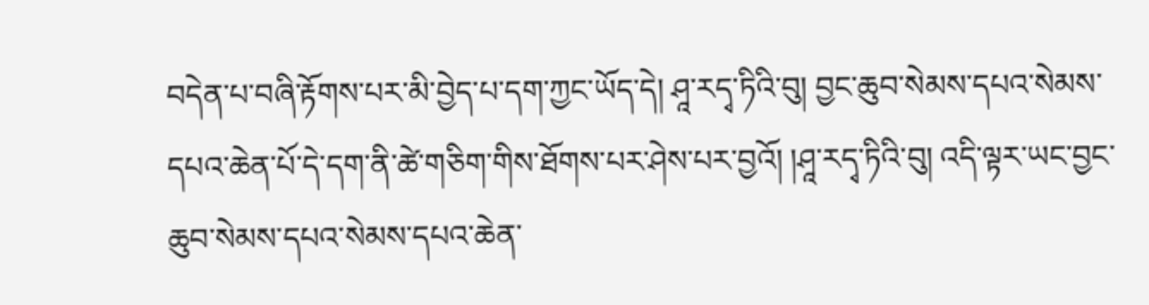བདེན་པ་བཞི་རྟོགས་པར་མི་བྱེད་པ་དག་ཀྱང་ཡོད་དེ། ཤཱ་རདྭ་ཏིའི་བུ། བྱང་ཆུབ་སེམས་དཔའ་སེམས་དཔའ་ཆེན་པོ་དེ་དག་ནི་ཚེ་གཅིག་གིས་ཐོགས་པར་ཤེས་པར་བྱའོ། །ཤཱ་རདྭ་ཏིའི་བུ། འདི་ལྟར་ཡང་བྱང་ཆུབ་སེམས་དཔའ་སེམས་དཔའ་ཆེན་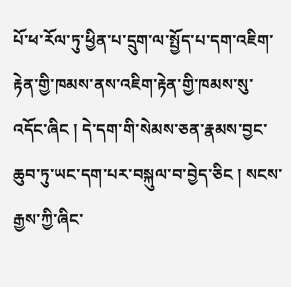པོ་ཕ་རོལ་ཏུ་ཕྱིན་པ་དྲུག་ལ་སྤྱོད་པ་དག་འཇིག་རྟེན་གྱི་ཁམས་ནས་འཇིག་རྟེན་གྱི་ཁམས་སུ་འདོང་ཞིང ། དེ་དག་གི་སེམས་ཅན་རྣམས་བྱང་ཆུབ་ཏུ་ཡང་དག་པར་བསྐུལ་བ་བྱེད་ཅིང ། སངས་རྒྱས་ཀྱི་ཞིང་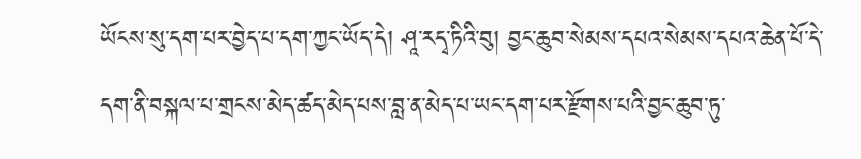ཡོངས་སུ་དག་པར་བྱེད་པ་དག་ཀྱང་ཡོད་དེ། ཤཱ་རདྭ་ཏིའི་བུ། བྱང་ཆུབ་སེམས་དཔའ་སེམས་དཔའ་ཆེན་པོ་དེ་དག་ནི་བསྐལ་པ་གྲངས་མེད་ཚད་མེད་པས་བླ་ན་མེད་པ་ཡང་དག་པར་རྫོགས་པའི་བྱང་ཆུབ་ཏུ་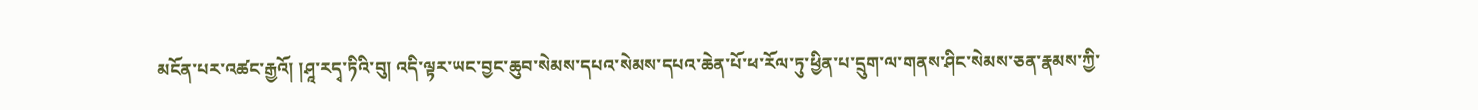མངོན་པར་འཚང་རྒྱའོ། །ཤཱ་རདྭ་ཏིའི་བུ། འདི་ལྟར་ཡང་བྱང་ཆུབ་སེམས་དཔའ་སེམས་དཔའ་ཆེན་པོ་ཕ་རོལ་ཏུ་ཕྱིན་པ་དྲུག་ལ་གནས་ཤིང་སེམས་ཅན་རྣམས་ཀྱི་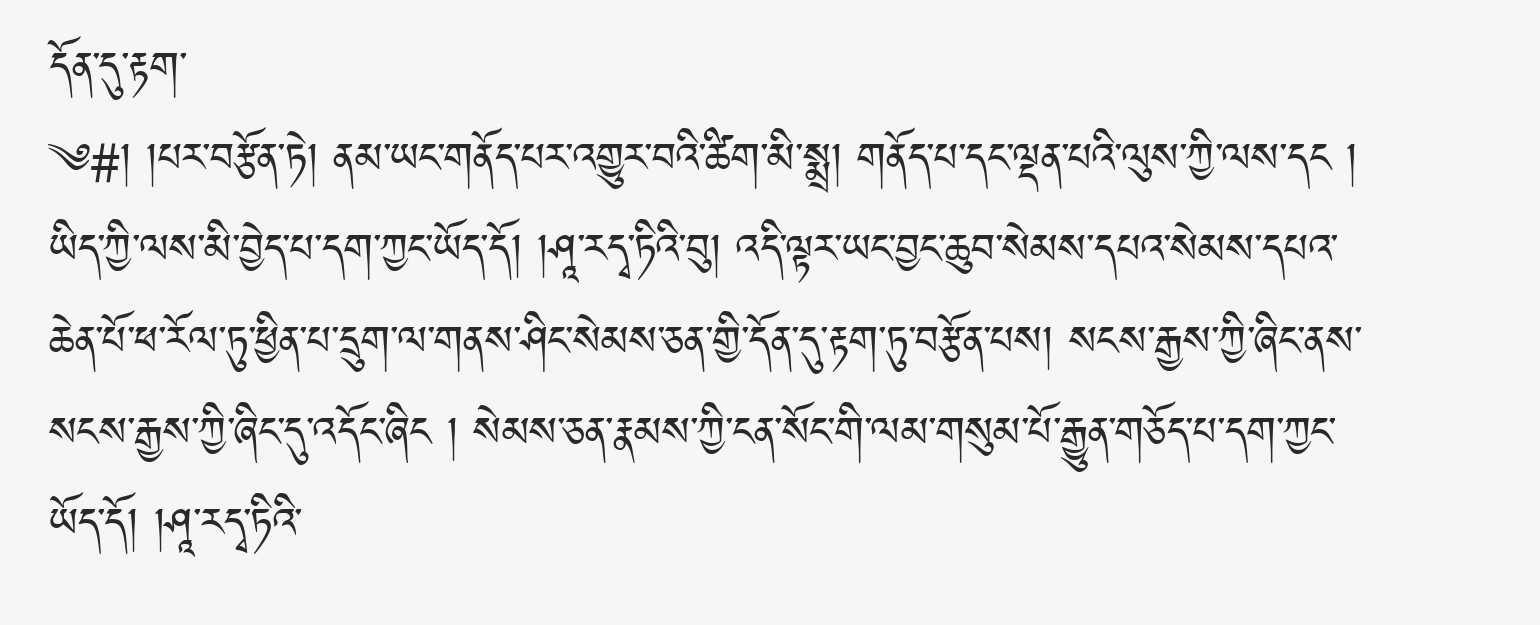དོན་དུ་རྟག་
༄#། །པར་བརྩོན་ཏེ། ནམ་ཡང་གནོད་པར་འགྱུར་བའི་ཚིག་མི་སྨྲ། གནོད་པ་དང་ལྡན་པའི་ལུས་ཀྱི་ལས་དང ། ཡིད་ཀྱི་ལས་མི་བྱེད་པ་དག་ཀྱང་ཡོད་དོ། །ཤཱ་རདྭ་ཏིའི་བུ། འདི་ལྟར་ཡང་བྱང་ཆུབ་སེམས་དཔའ་སེམས་དཔའ་ཆེན་པོ་ཕ་རོལ་ཏུ་ཕྱིན་པ་དྲུག་ལ་གནས་ཤིང་སེམས་ཅན་གྱི་དོན་དུ་རྟག་ཏུ་བརྩོན་པས། སངས་རྒྱས་ཀྱི་ཞིང་ནས་སངས་རྒྱས་ཀྱི་ཞིང་དུ་འདོང་ཞིང ། སེམས་ཅན་རྣམས་ཀྱི་ངན་སོང་གི་ལམ་གསུམ་པོ་རྒྱུན་གཅོད་པ་དག་ཀྱང་ཡོད་དོ། །ཤཱ་རདྭ་ཏིའི་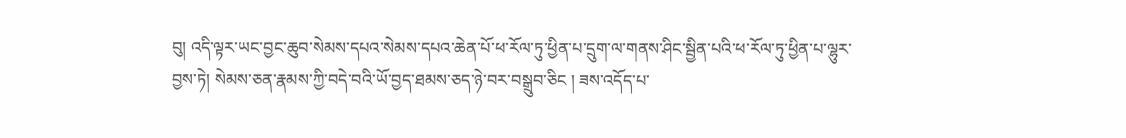བུ། འདི་ལྟར་ཡང་བྱང་ཆུབ་སེམས་དཔའ་སེམས་དཔའ་ཆེན་པོ་ཕ་རོལ་ཏུ་ཕྱིན་པ་དྲུག་ལ་གནས་ཤིང་སྦྱིན་པའི་ཕ་རོལ་ཏུ་ཕྱིན་པ་ལྷུར་བྱས་ཏེ། སེམས་ཅན་རྣམས་ཀྱི་བདེ་བའི་ཡོ་བྱད་ཐམས་ཅད་ཉེ་བར་བསྒྲུབ་ཅིང ། ཟས་འདོད་པ་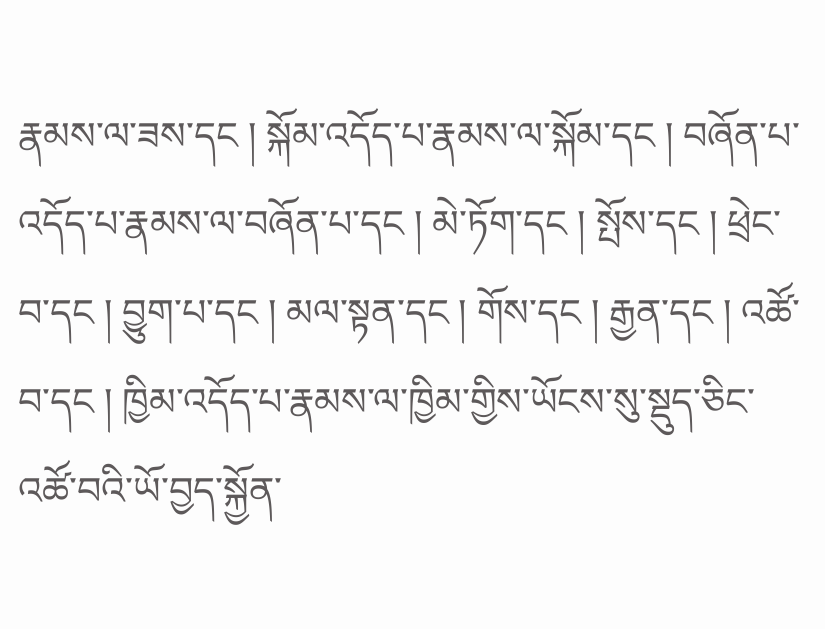རྣམས་ལ་ཟས་དང ། སྐོམ་འདོད་པ་རྣམས་ལ་སྐོམ་དང ། བཞོན་པ་འདོད་པ་རྣམས་ལ་བཞོན་པ་དང ། མེ་ཏོག་དང ། སྤོས་དང ། ཕྲེང་བ་དང ། བྱུག་པ་དང ། མལ་སྟན་དང ། གོས་དང ། རྒྱན་དང ། འཚོ་བ་དང ། ཁྱིམ་འདོད་པ་རྣམས་ལ་ཁྱིམ་གྱིས་ཡོངས་སུ་སྡུད་ཅིང་འཚོ་བའི་ཡོ་བྱད་སྐྱོན་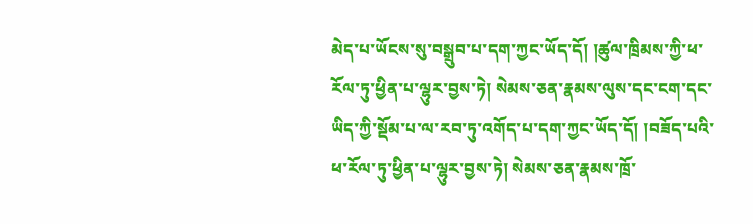མེད་པ་ཡོངས་སུ་བསྒྲུབ་པ་དག་ཀྱང་ཡོད་དོ། །ཚུལ་ཁྲིམས་ཀྱི་ཕ་རོལ་ཏུ་ཕྱིན་པ་ལྷུར་བྱས་ཏེ། སེམས་ཅན་རྣམས་ལུས་དང་ངག་དང་ཡིད་ཀྱི་སྡོམ་པ་ལ་རབ་ཏུ་འགོད་པ་དག་ཀྱང་ཡོད་དོ། །བཟོད་པའི་ཕ་རོལ་ཏུ་ཕྱིན་པ་ལྷུར་བྱས་ཏེ། སེམས་ཅན་རྣམས་ཁྲོ་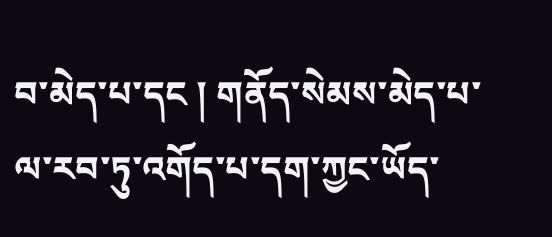བ་མེད་པ་དང ། གནོད་སེམས་མེད་པ་ལ་རབ་ཏུ་འགོད་པ་དག་ཀྱང་ཡོད་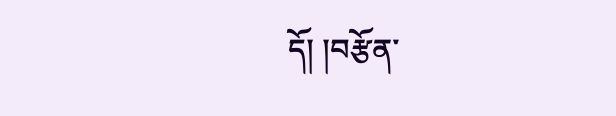དོ། །བརྩོན་